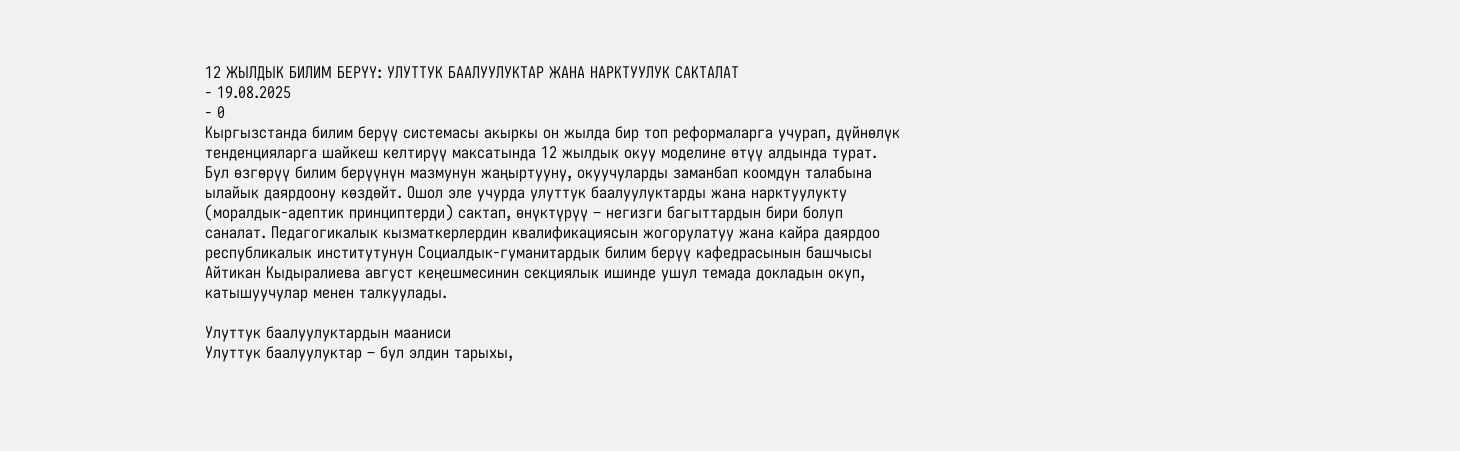12 ЖЫЛДЫК БИЛИМ БЕРҮҮ: УЛУТТУК БААЛУУЛУКТАР ЖАНА НАРКТУУЛУК САКТАЛАТ
- 19.08.2025
- 0
Кыргызстанда билим берүү системасы акыркы он жылда бир топ реформаларга учурап, дүйнөлүк тенденцияларга шайкеш келтирүү максатында 12 жылдык окуу моделине өтүү алдында турат. Бул өзгөрүү билим берүүнүн мазмунун жаңыртууну, окуучуларды заманбап коомдун талабына ылайык даярдоону көздөйт. Ошол эле учурда улуттук баалуулуктарды жана нарктуулукту (моралдык-адептик принциптерди) сактап, өнүктүрүү – негизги багыттардын бири болуп саналат. Педагогикалык кызматкерлердин квалификациясын жогорулатуу жана кайра даярдоо республикалык институтунун Социалдык-гуманитардык билим берүү кафедрасынын башчысы Айтикан Кыдыралиева август кеңешмесинин секциялык ишинде ушул темада докладын окуп, катышуучулар менен талкуулады.

Улуттук баалуулуктардын мааниси
Улуттук баалуулуктар – бул элдин тарыхы,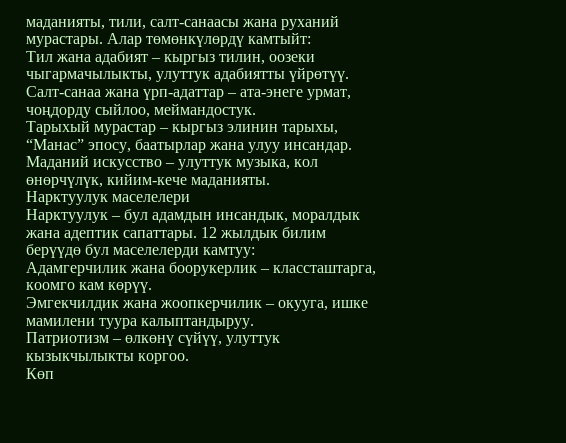маданияты, тили, салт-санаасы жана руханий мурастары. Алар төмөнкүлөрдү камтыйт:
Тил жана адабият – кыргыз тилин, оозеки чыгармачылыкты, улуттук адабиятты үйрөтүү.
Салт-санаа жана үрп-адаттар – ата-энеге урмат, чоңдорду сыйлоо, меймандостук.
Тарыхый мурастар – кыргыз элинин тарыхы, “Манас” эпосу, баатырлар жана улуу инсандар.
Маданий искусство – улуттук музыка, кол өнөрчүлүк, кийим-кече маданияты.
Нарктуулук маселелери
Нарктуулук – бул адамдын инсандык, моралдык жана адептик сапаттары. 12 жылдык билим берүүдө бул маселелерди камтуу:
Адамгерчилик жана боорукерлик – классташтарга, коомго кам көрүү.
Эмгекчилдик жана жоопкерчилик – окууга, ишке мамилени туура калыптандыруу.
Патриотизм – өлкөнү сүйүү, улуттук кызыкчылыкты коргоо.
Көп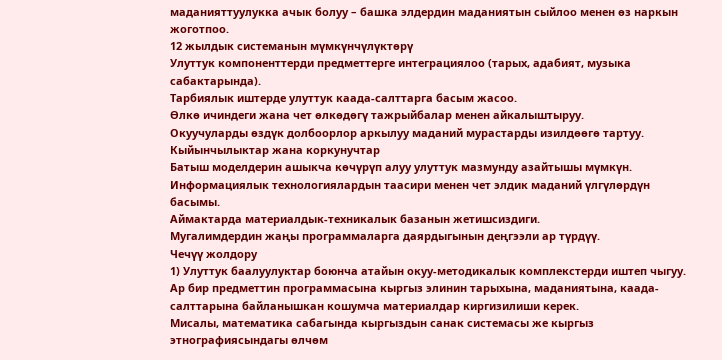маданияттуулукка ачык болуу – башка элдердин маданиятын сыйлоо менен өз наркын жоготпоо.
12 жылдык системанын мүмкүнчүлүктөрү
Улуттук компоненттерди предметтерге интеграциялоо (тарых, адабият, музыка сабактарында).
Тарбиялык иштерде улуттук каада-салттарга басым жасоо.
Өлкө ичиндеги жана чет өлкөдөгү тажрыйбалар менен айкалыштыруу.
Окуучуларды өздүк долбоорлор аркылуу маданий мурастарды изилдөөгө тартуу.
Кыйынчылыктар жана коркунучтар
Батыш моделдерин ашыкча көчүрүп алуу улуттук мазмунду азайтышы мүмкүн.
Информациялык технологиялардын таасири менен чет элдик маданий үлгүлөрдүн басымы.
Аймактарда материалдык-техникалык базанын жетишсиздиги.
Мугалимдердин жаңы программаларга даярдыгынын деңгээли ар түрдүү.
Чечүү жолдору
1) Улуттук баалуулуктар боюнча атайын окуу-методикалык комплекстерди иштеп чыгуу.
Ар бир предметтин программасына кыргыз элинин тарыхына, маданиятына, каада-салттарына байланышкан кошумча материалдар киргизилиши керек.
Мисалы, математика сабагында кыргыздын санак системасы же кыргыз этнографиясындагы өлчөм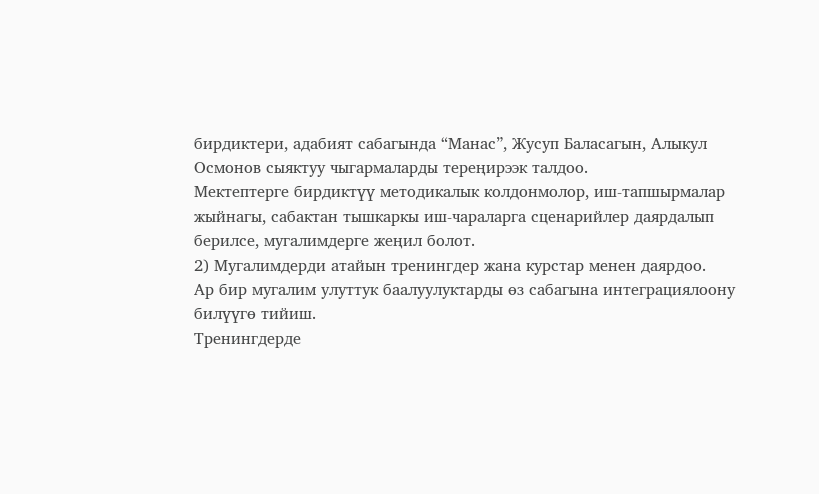бирдиктери, адабият сабагында “Манас”, Жусуп Баласагын, Алыкул Осмонов сыяктуу чыгармаларды тереңирээк талдоо.
Мектептерге бирдиктүү методикалык колдонмолор, иш-тапшырмалар жыйнагы, сабактан тышкаркы иш-чараларга сценарийлер даярдалып берилсе, мугалимдерге жеңил болот.
2) Мугалимдерди атайын тренингдер жана курстар менен даярдоо.
Ар бир мугалим улуттук баалуулуктарды өз сабагына интеграциялоону билүүгө тийиш.
Тренингдерде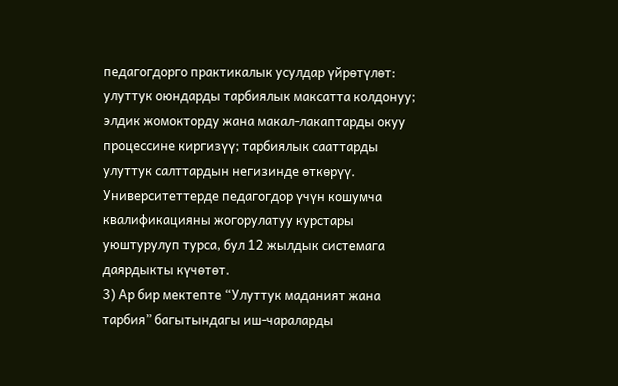педагогдорго практикалык усулдар үйрөтүлөт: улуттук оюндарды тарбиялык максатта колдонуу; элдик жомокторду жана макал-лакаптарды окуу процессине киргизүү; тарбиялык сааттарды улуттук салттардын негизинде өткөрүү.
Университеттерде педагогдор үчүн кошумча квалификацияны жогорулатуу курстары уюштурулуп турса, бул 12 жылдык системага даярдыкты күчөтөт.
3) Ар бир мектепте “Улуттук маданият жана тарбия” багытындагы иш-чараларды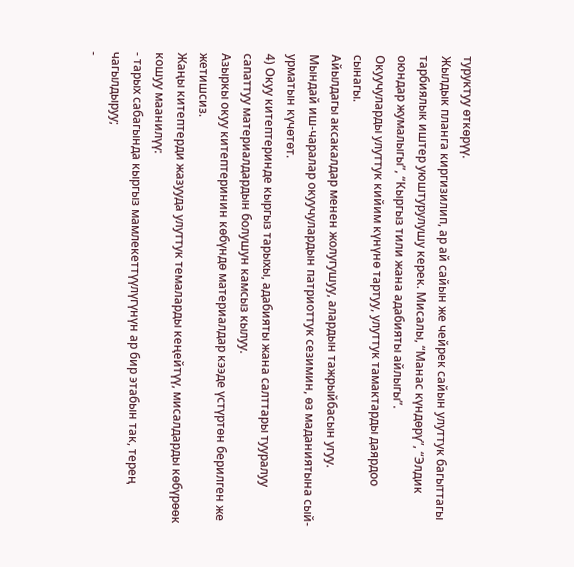туруктуу өткөрүү.
Жылдык планга киргизилип, ар ай сайын же чейрек сайын улуттук багыттагы тарбиялык иштер уюштурулушу керек. Мисалы, “Манас күндөрү”, “Элдик оюндар жумалыгы”, “Кыргыз тили жана адабияты айлыгы”.
Окуучуларды улуттук кийим күнүнө тартуу, улуттук тамактарды даярдоо сынагы.
Айылдагы аксакалдар менен жолугушуу, алардын тажрыйбасын угуу.
Мындай иш-чаралар окуучулардын патриоттук сезимин, өз маданиятына сый-урматын күчөтөт.
4) Окуу китептеринде кыргыз тарыхы, адабияты жана салттары тууралуу сапаттуу материалдардын болушун камсыз кылуу.
Азыркы окуу китептеринин көбүндө материалдар кээде үстүртөн берилген же жетишсиз.
Жаңы китептерди жазууда улуттук темаларды кеңейтүү, мисалдарды көбүрөөк кошуу маанилүү:
- тарых сабагында кыргыз мамлекеттүүлүгүнүн ар бир этабын так, терең чагылдыруу;
-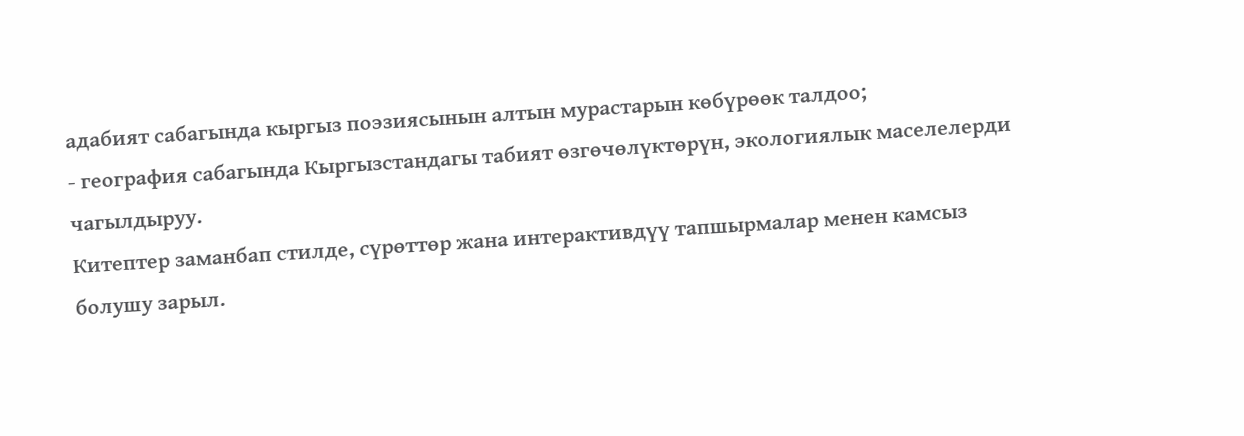адабият сабагында кыргыз поэзиясынын алтын мурастарын көбүрөөк талдоо;
- география сабагында Кыргызстандагы табият өзгөчөлүктөрүн, экологиялык маселелерди чагылдыруу.
Китептер заманбап стилде, сүрөттөр жана интерактивдүү тапшырмалар менен камсыз болушу зарыл.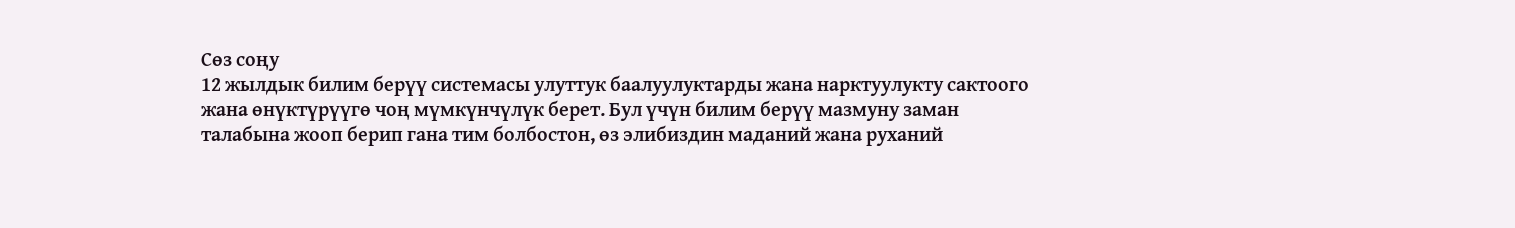Сөз соңу
12 жылдык билим берүү системасы улуттук баалуулуктарды жана нарктуулукту сактоого жана өнүктүрүүгө чоң мүмкүнчүлүк берет. Бул үчүн билим берүү мазмуну заман талабына жооп берип гана тим болбостон, өз элибиздин маданий жана руханий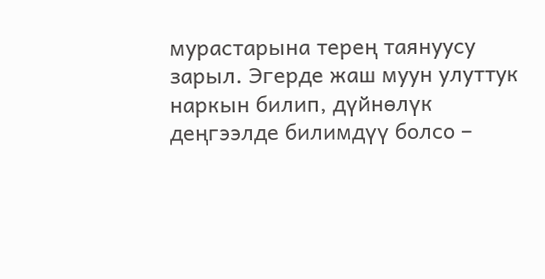мурастарына терең таянуусу зарыл. Эгерде жаш муун улуттук наркын билип, дүйнөлүк деңгээлде билимдүү болсо –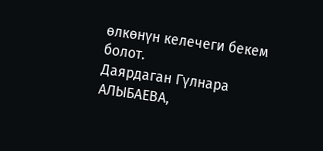өлкөнүн келечеги бекем болот.
Даярдаган Гүлнара АЛЫБАЕВА,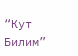“Кут Билим”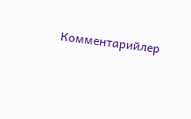Комментарийлер